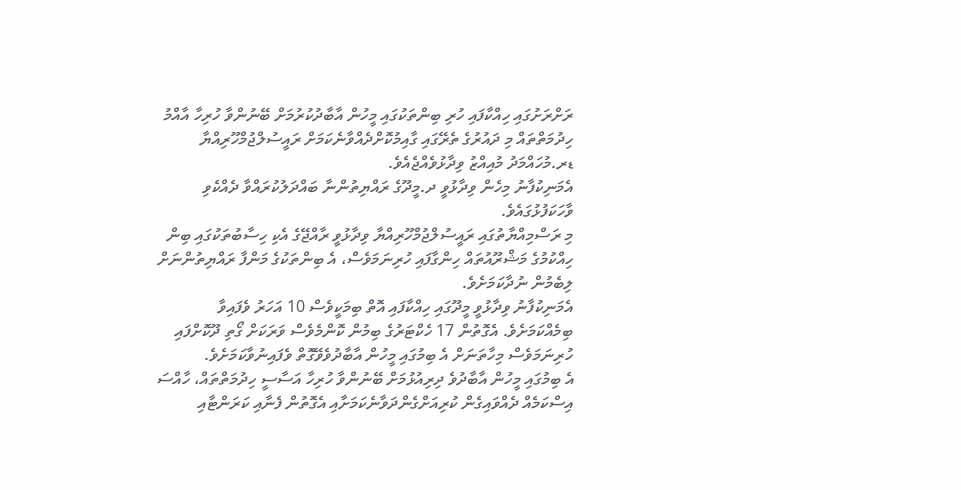ރަށްރަށުގައި ހިއްކާފައި ހުރި ބިންތަކުގައި މީހުން އާބާދުކުރުމަށް ބޭނުންވާ ހުރިހާ އާއްމު ހިދުމަތްތައް މި ދައުރުގެ ތެރޭގައި ގާއިމުކޮށްދެއްވާނެކަމަށް ރައީސުލްޖުމްހޫރިއްޔާ ޑރ.މުހައްމަދު މުއިއްޒު ވިދާޅުވެއްޖެއެވެ.
އެމަނިކުފާނު މިހެން ވިދާޅުވީ ދ.މީދޫގެ ރައްޔިތުންނާ ބައްދަލުކުރައްވާ ދެއްކެވި ވާހަކަފުޅުގައެވެ.
މި ރަސްމިއްޔާތުގައި ރައީސުލްޖުމްހޫރިއްޔާ ވިދާޅުވީ ރާއްޖޭގެ އެކި ހިސާބުތަކުގައި ބިން ހިއްކުމުގެ މަޝްރޫއުތައް ހިންގާފައި ހުރިނަމަވެސް، އެ ބިންތަކުގެ މަންފާ ރައްޔިތުންނަށް ލިބެމުން ނުދާކަމަށެވެ.
އެމަނިކުފާނު ވިދާޅުވީ މީދޫގައި ހިއްކާފައި އޮތް ބިމަކީވެސް 10 އަހަރު ވެފައިވާ ބިމެއްކަމަށެވެ. އެގޮތުން 17 ހެކްޓަރުގެ ބިމުން ކޮންމެވެސް ވަރަކަށް ގޯތި ދޫކޮށްފައި ހުރިނަމަވެސް މިހާތަނަށް އެ ބިމުގައި މީހުން އާބާދުވެވޭގޮތް ވެފައިނުވާކަމަށެވެ.
އެ ބިމުގައި މީހުން އާބާދުވެ ދިރިއުޅުމަށް ބޭނުންވާ ހުރިހާ އަސާސީ ހިދުމަތްތައް، ހާއްސަ އިސްކަމެއް ދެއްވައިގެން ކުރިއަށްގެންދަވާނެކަމަށާއި އެގޮތުން ފެނާއި ކަރަންޓާއި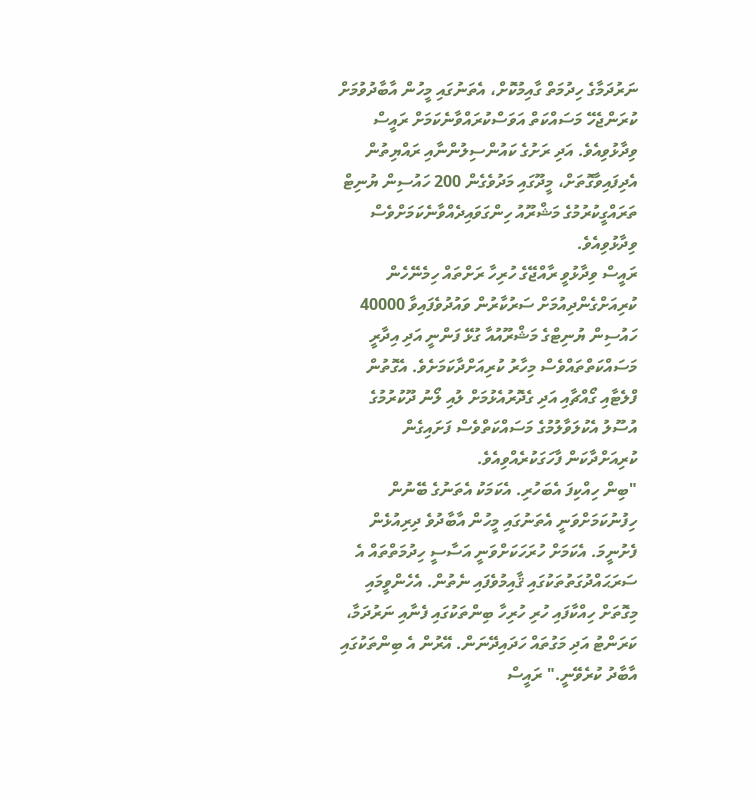ނަރުދަމާގެ ހިދުމަތް ގާއިމުކޮށް، އެތަނުގައި މީހުން އާބާދުވުމަށް ކުރަންޖެހޭ މަސައްކަތް އަވަސްކުރައްވާނެކަމަށް ރައީސް ވިދާޅުވިއެވެ. އަދި ރަށުގެ ކައުންސިލުންނާއި ރައްޔިތުން އެދިފައިވާގޮތަށް، މީދޫގައި މަދުވެގެން 200 ހައުސިން ޔުނިޓް ތަރައްގީކުރުމުގެ މަޝްރޫއު ހިންގަވައިދެއްވާނެކަމަށްވެސް ވިދާޅުވިއެވެ.
ރައީސް ވިދާޅުވީ ރާއްޖޭގެ ހުރިހާ ރަށްތައް ހިމެނޭހެން ކުރިއަށްގެންދިއުމަށް ސަރުކާރުން ވައުދުވެފައިވާ 40000 ހައުސިން ޔުނިޓްގެ މަޝްރޫއުއާ ގުޅޭ ފަންނީ އަދި އިދާރީ މަސައްކަތްތައްވެސް މިހާރު ކުރިއަށްދާކަމަށެވެ. އެގޮތުން ފްލެޓާއި ގޯއްޗާއި އަދި ގެދޮރުއެޅުމަށް ލުއި ލޯނު ދޫކުރުމުގެ އުސޫލު އެކުލަވާލުމުގެ މަސައްކަތްވެސް ފަށައިގެން ކުރިއަށްދާކަން ފާހަގަކުރެއްވިއެވެ.
"ބިން ހިއްކިފަ އެބަހުރި. އެކަމަކު އެތަނުގެ ބޭނުން ހިފުނުކަމަށްވަނީ އެތަނުގައި މީހުން އާބާދުވެ ދިރިއުޅެން ފެށުނީމަ. އެކަމަށް ހުރަހަކަށްވަނީ އަސާސީ ހިދުމަތްތައް އެ ސަރަޙައްދުގަތުތަކުގައި ޤާއިމުވެފައި ނެތުން. އެހެންވީމައި މިގޮތަށް ހިއްކާފައި ހުރި ހުރިހާ ބިންތަކުގައި ފެނާއި ނަރުދަމާ، ކަރަންޓު އަދި މަގުތައް ހަދައިދޭނަން. އޭރުން އެ ބިންތަކުގައި އާބާދު ކުރެވޭނީ." ރައީސް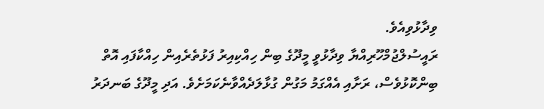ވިދާޅުވިއެވެ.
ރައީސުލްޖުމްހޫރިއްޔާ ވިދާޅުވީ މީދޫގެ ބިން ހިއްކިއިރު ފަޅުތެރެއިން ހިއްކާފައި އޮތް ބިންކޮޅުވެސް، ރަށާއި އެއްގަމު މަގުން ގުޅާލަދެއްވާނެކަމަށެވެ. އަދި މީދޫގެ ބަނދަރު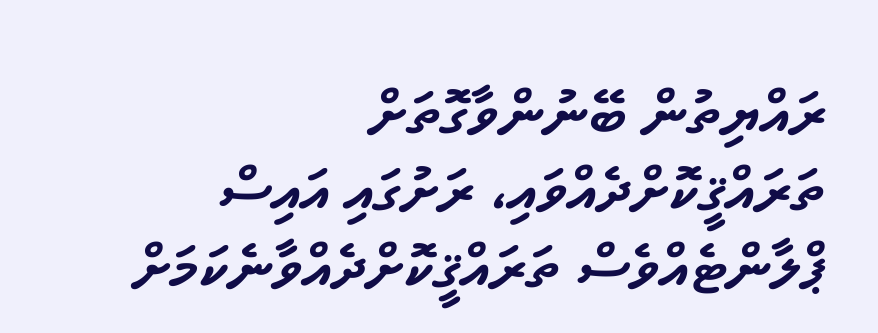ރައްޔިތުން ބޭނުންވާގޮތަށް ތަރައްޤީކޮށްދެއްވައި، ރަށުގައި އައިސް ޕްލާންޓެއްވެސް ތަރައްޤީކޮށްދެއްވާނެކަމަށް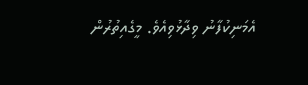އެމަނިކުފާނު ވިދާޅުވިއެވެ. މީގެއިތުރުން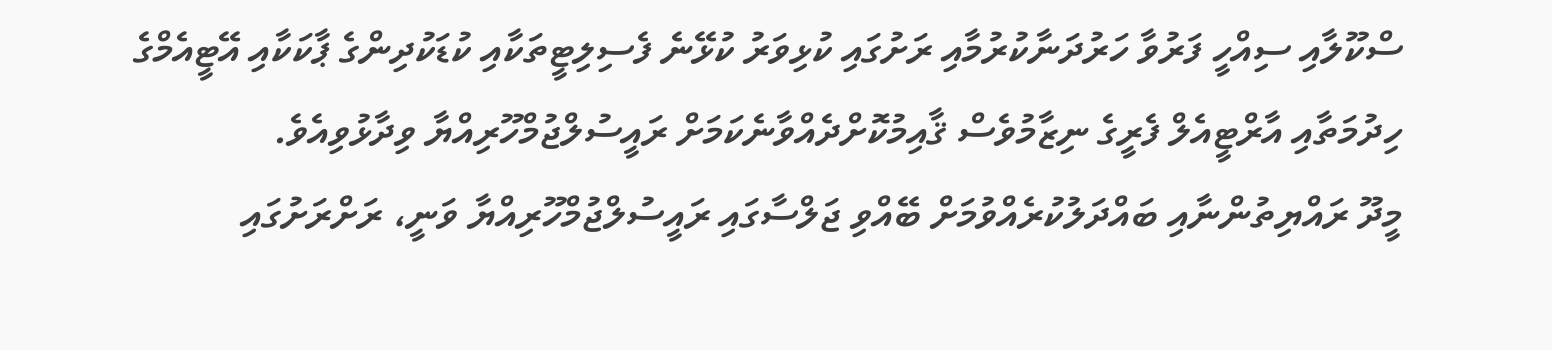ސްކޫލާއި ސިއްހީ ފަރުވާ ހަރުދަނާކުރުމާއި ރަށުގައި ކުޅިވަރު ކުޅޭނެ ފެސިލިޓީތަކާއި ކުޑަކުދިންގެ ޕާކަކާއި އޭޓީއެމްގެ ހިދުމަތާއި އާރްޓީއެލް ފެރީގެ ނިޒާމުވެސް ޤާއިމުކޮށްދެއްވާނެކަމަށް ރައީސުލްޖުމްހޫރިއްޔާ ވިދާޅުވިއެވެ.
މީދޫ ރައްޔިތުންނާއި ބައްދަލުކުރެއްވުމަށް ބޭއްވި ޖަލްސާގައި ރައީސުލްޖުމްހޫރިއްޔާ ވަނީ، ރަށްރަށުގައި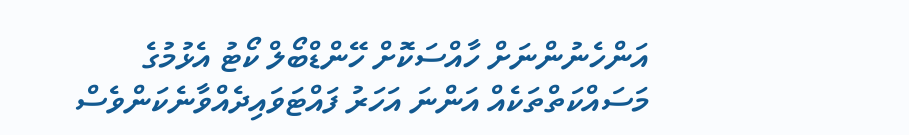އަންހެނުންނަށް ހާއްސަކޮށް ހޭންޑްބޯލް ކޯޓު އެޅުމުގެ މަސައްކަތްތަކެއް އަންނަ އަހަރު ފައްޓަވައިދެއްވާނެކަންވެސް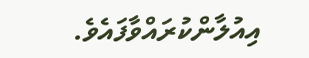އިއުލާންކުރައްވާފައެވެ.